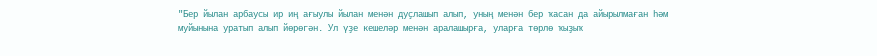"Бер йылан арбаусы ир иң ағыулы йылан менән дуҫлашып алып, уның менән бер ҡасан да айырылмаған һәм муйынына уратып алып йөрөгән. Ул үҙе кешеләр менән аралашырға, уларға төрлө ҡыҙыҡ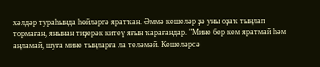хәлдәр тураһында һөйләргә яратҡан. Әммә кешеләр ҙә уны оҙаҡ тыңлап тормаған, янынан тиҙерәк китеү яғын ҡарағандар. "Мине бер кем яратмай һәм аңламай, шуға мине тыңларға ла теләмәй. Кешеләрсә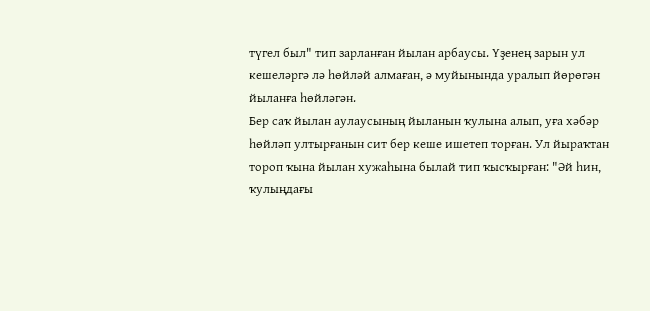түгел был" тип зарланған йылан арбаусы. Үҙенең зарын ул кешеләргә лә һөйләй алмаған, ә муйынында уралып йөрөгән йыланға һөйләгән.
Бер саҡ йылан аулаусының йыланын ҡулына алып, уға хәбәр һөйләп ултырғанын сит бер кеше ишетеп торған. Ул йыраҡтан тороп ҡына йылан хужаһына былай тип ҡысҡырған: "Әй һин, ҡулыңдағы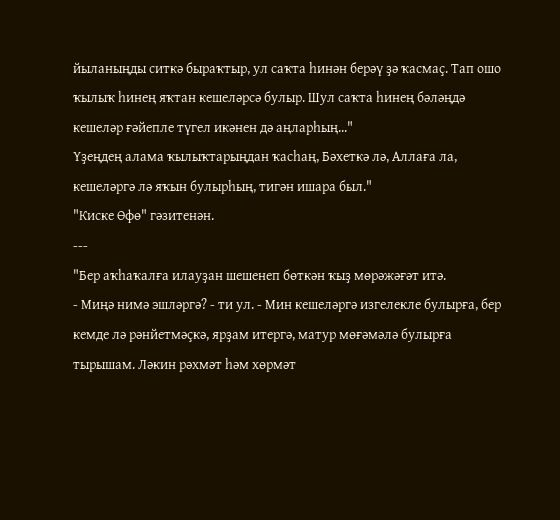йыланыңды ситкә быраҡтыр, ул саҡта һинән берәү ҙә ҡасмаҫ. Тап ошо ҡылыҡ һинең яҡтан кешеләрсә булыр. Шул саҡта һинең бәләңдә кешеләр ғәйепле түгел икәнен дә аңларһың..."
Үҙеңдең алама ҡылыҡтарыңдан ҡасһаң, Бәхеткә лә, Аллаға ла, кешеләргә лә яҡын булырһың, тигән ишара был."
"Киске Өфө" гәзитенән.
---
"Бер аҡһаҡалға илауҙан шешенеп бөткән ҡыҙ мөрәжәғәт итә.
- Миңә нимә эшләргә? - ти ул. - Мин кешеләргә изгелекле булырға, бер кемде лә рәнйетмәҫкә, ярҙам итергә, матур мөғәмәлә булырға тырышам. Ләкин рәхмәт һәм хөрмәт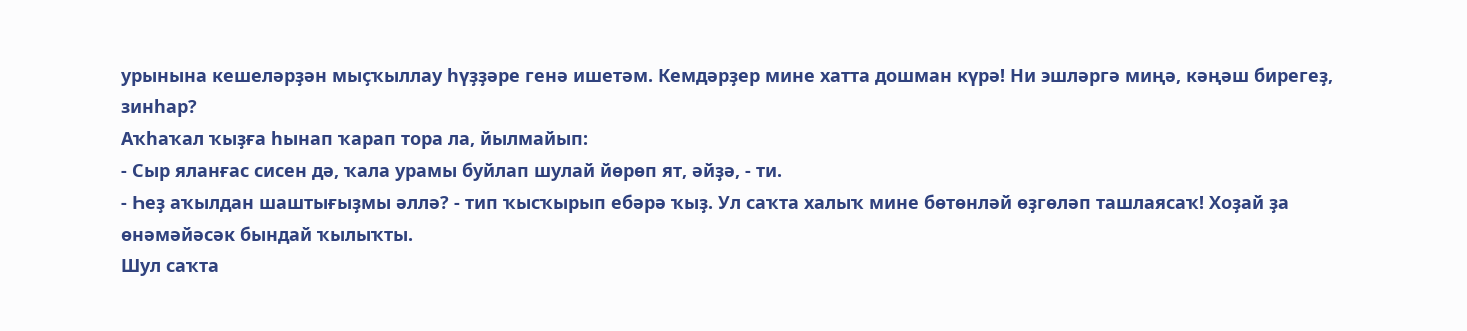урынына кешеләрҙән мыҫҡыллау һүҙҙәре генә ишетәм. Кемдәрҙер мине хатта дошман күрә! Ни эшләргә миңә, кәңәш бирегеҙ, зинһар?
Аҡһаҡал ҡыҙға һынап ҡарап тора ла, йылмайып:
- Сыр яланғас сисен дә, ҡала урамы буйлап шулай йөрөп ят, әйҙә, - ти.
- Һеҙ аҡылдан шаштығыҙмы әллә? - тип ҡысҡырып ебәрә ҡыҙ. Ул саҡта халыҡ мине бөтөнләй өҙгөләп ташлаясаҡ! Хоҙай ҙа өнәмәйәсәк бындай ҡылыҡты.
Шул саҡта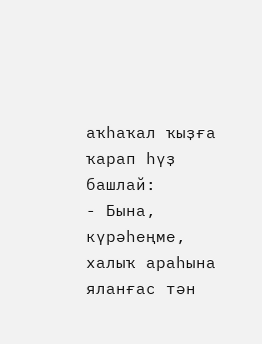аҡһаҡал ҡыҙға ҡарап һүҙ башлай:
- Бына, күрәһеңме, халыҡ араһына яланғас тән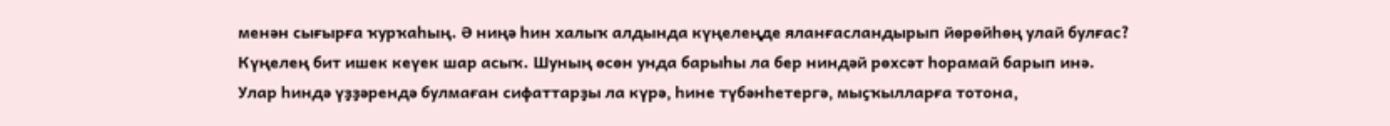менән сығырға ҡурҡаһың. Ә ниңә һин халыҡ алдында күңелеңде яланғасландырып йөрөйһөң улай булғас? Күңелең бит ишек кеүек шар асыҡ. Шуның өсөн унда барыһы ла бер ниндәй рөхсәт һорамай барып инә. Улар һиндә үҙҙәрендә булмаған сифаттарҙы ла күрә, һине түбәнһетергә, мыҫҡылларға тотона,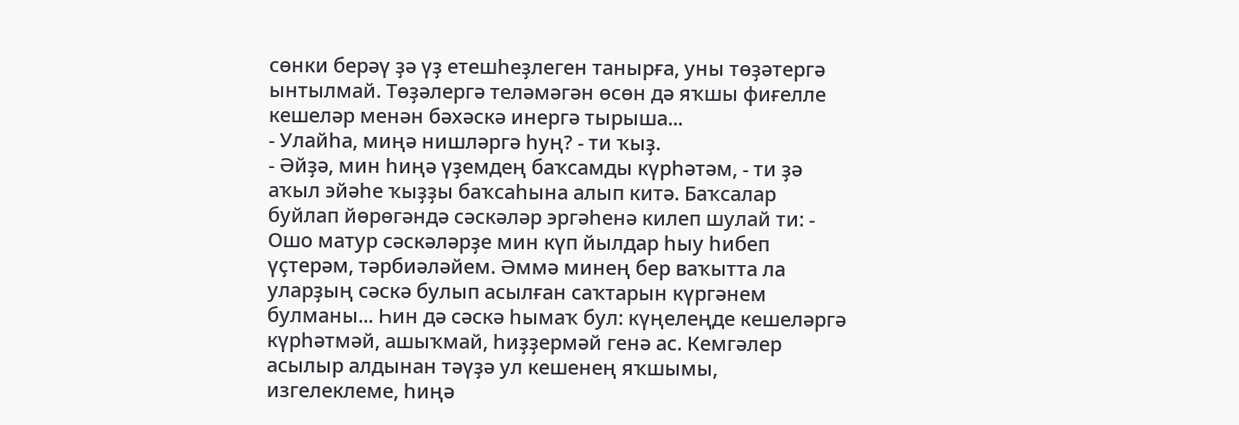сөнки берәү ҙә үҙ етешһеҙлеген танырға, уны төҙәтергә ынтылмай. Төҙәлергә теләмәгән өсөн дә яҡшы фиғелле кешеләр менән бәхәскә инергә тырыша...
- Улайһа, миңә нишләргә һуң? - ти ҡыҙ.
- Әйҙә, мин һиңә үҙемдең баҡсамды күрһәтәм, - ти ҙә аҡыл эйәһе ҡыҙҙы баҡсаһына алып китә. Баҡсалар буйлап йөрөгәндә сәскәләр эргәһенә килеп шулай ти: - Ошо матур сәскәләрҙе мин күп йылдар һыу һибеп үҫтерәм, тәрбиәләйем. Әммә минең бер ваҡытта ла уларҙың сәскә булып асылған саҡтарын күргәнем булманы... Һин дә сәскә һымаҡ бул: күңелеңде кешеләргә күрһәтмәй, ашыҡмай, һиҙҙермәй генә ас. Кемгәлер асылыр алдынан тәүҙә ул кешенең яҡшымы, изгелеклеме, һиңә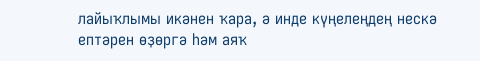лайыҡлымы икәнен ҡара, ә инде күңелеңдең нескә ептәрен өҙөргә һәм аяҡ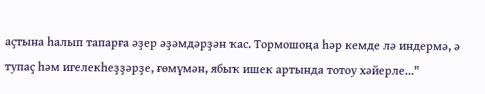аҫтына һалып тапарға әҙер әҙәмдәрҙән ҡас. Тормошоңа һәр кемде лә индермә, ә тупаҫ һәм игелекһеҙҙәрҙе, ғөмүмән, ябыҡ ишек артында тотоу хәйерле..."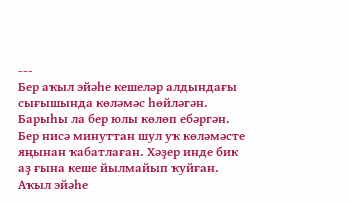---
Бер аҡыл эйәһе кешеләр алдындағы сығышында көләмәс һөйләгән. Барыһы ла бер юлы көлөп ебәргән.
Бер нисә минуттан шул уҡ көләмәсте яңынан ҡабатлаған. Хәҙер инде бик аҙ ғына кеше йылмайып ҡуйған.
Аҡыл эйәһе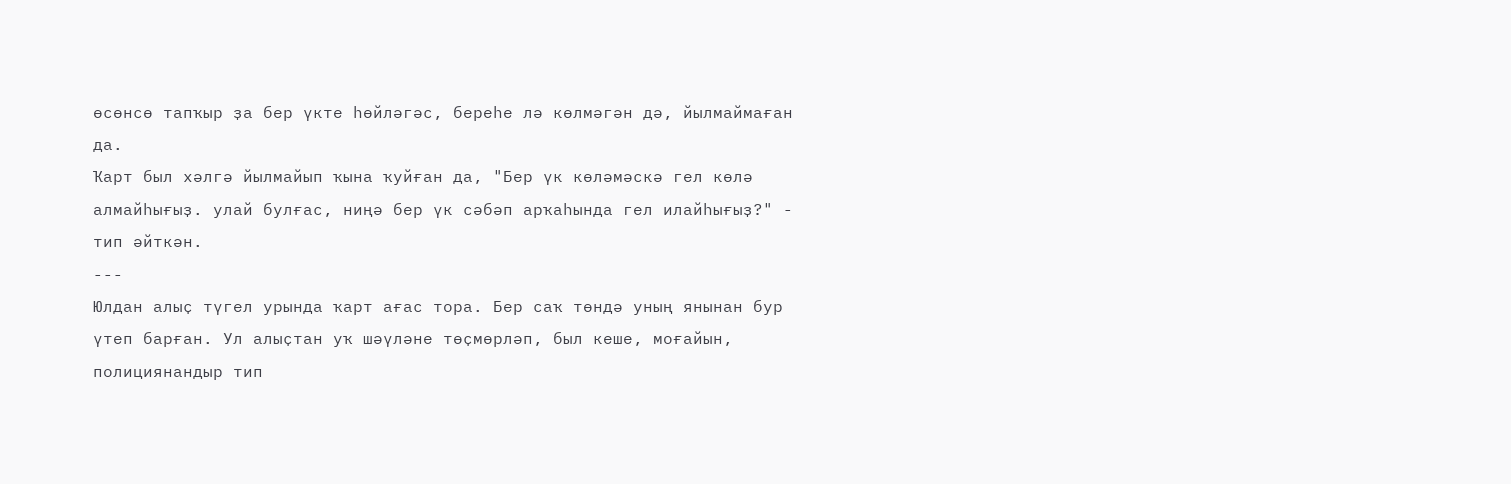өсөнсө тапҡыр ҙа бер үкте һөйләгәс, береһе лә көлмәгән дә, йылмаймаған да.
Ҡарт был хәлгә йылмайып ҡына ҡуйған да, "Бер үк көләмәскә гел көлә алмайһығыҙ. улай булғас, ниңә бер үк сәбәп арҡаһында гел илайһығыҙ?" - тип әйткән.
---
Юлдан алыҫ түгел урында ҡарт ағас тора. Бер саҡ төндә уның янынан бур үтеп барған. Ул алыҫтан уҡ шәүләне төҫмөрләп, был кеше, моғайын, полициянандыр тип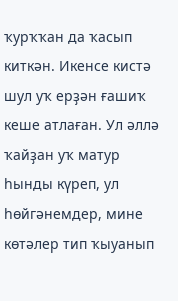ҡурҡҡан да ҡасып киткән. Икенсе кистә шул уҡ ерҙән ғашиҡ кеше атлаған. Ул әллә ҡайҙан уҡ матур һынды күреп, ул һөйгәнемдер, мине көтәлер тип ҡыуанып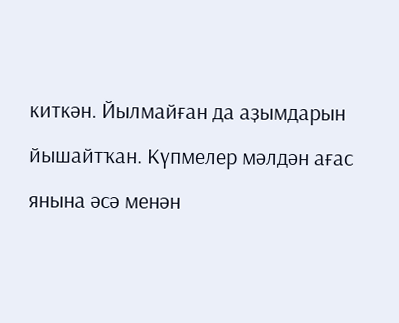киткән. Йылмайған да аҙымдарын йышайтҡан. Күпмелер мәлдән ағас янына әсә менән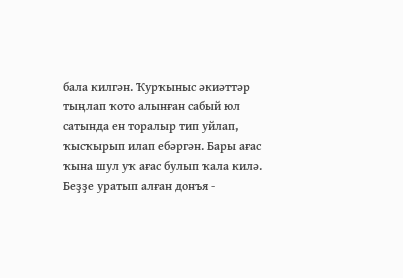бала килгән. Ҡурҡыныс әкиәттәр тыңлап ҡото алынған сабый юл сатында ен торалыр тип уйлап, ҡысҡырып илап ебәргән. Бары ағас ҡына шул уҡ ағас булып ҡала килә.
Беҙҙе уратып алған донъя -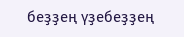беҙҙең үҙебеҙҙең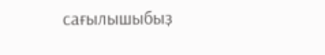сағылышыбыҙ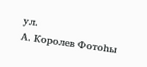ул.
А. Королев Фотоһы